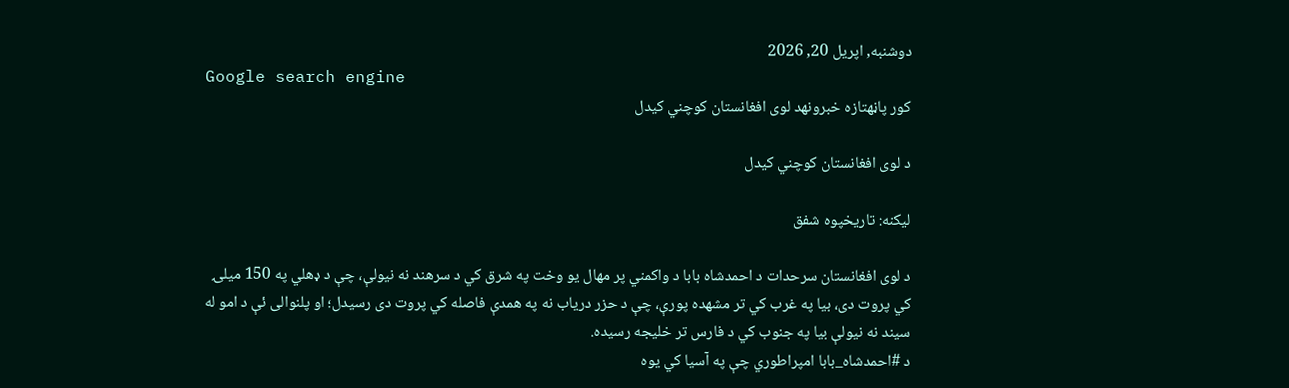دوشنبه, اپریل 20, 2026
Google search engine
کور پاڼهتازه خبرونهد لوی افغانستان کوچني کیدل

د لوی افغانستان کوچني کیدل

لیکنه: تاریخپوه شفق

د لوی افغانستان سرحدات د احمدشاه بابا د واکمني پر مهال یو وخت په شرق کي د سرهند نه نیولې، چې د ډهلي په 150 میلۍ کي پروت دی، بیا په غرب کي تر مشهده پورې، چې د حزر دریاب نه په همدې فاصله کي پروت دی رسیدل؛ او پلنوالی ئې د امو له سیند نه نیولې بیا په جنوب کي د فارس تر خلیجه رسیده.
د #احمدشاه_بابا امپراطوري چې په آسیا کي یوه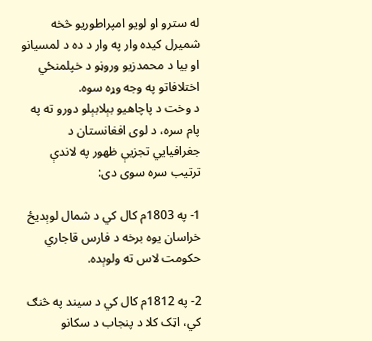له سترو او لویو امپراطوریو څخه شمیرل کیده وار په وار د ده د لمسیانو او بیا د محمدزیو وروڼو د خپلمنځي اختلافاتو په وجه وړه سوه.
د وخت د پاچاهیو بېلابېلو دورو ته په پام سره، د لوی افغانستان د جغرافیایي تجزیې ظهور په لاندې ترتیب سره سوی دی:

1- په 1803م کال کي د شمال لوېدیځ خراسان یوه برخه د فارس قاجاري حکومت لاس ته ولوېده.

2- په 1812م کال کي د سیند په څنګ کي، اټک کلا د پنجاب د سکانو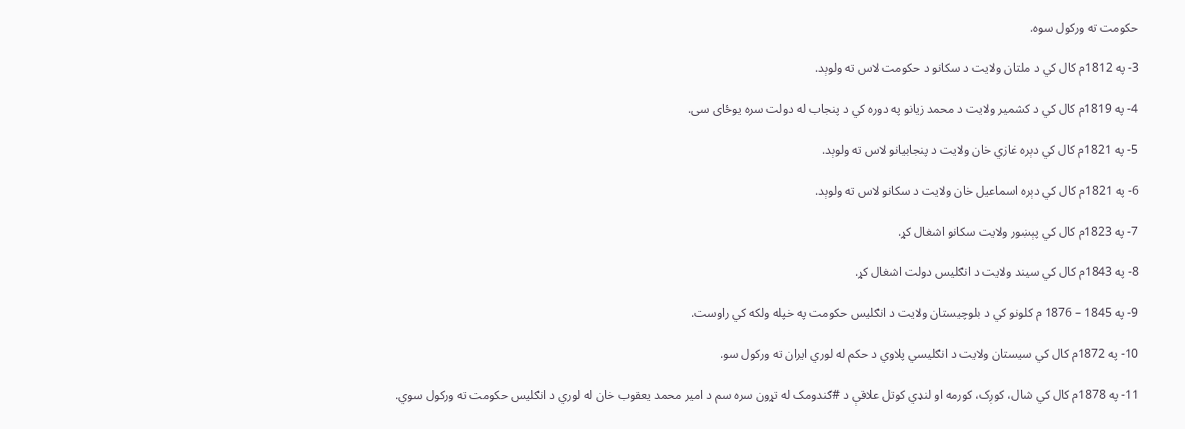حکومت ته ورکول سوه.

3- په 1812م کال کي د ملتان ولایت د سکانو د حکومت لاس ته ولوېد.

4- په 1819م کال کي د کشمیر ولایت د محمد زیانو په دوره کي د پنجاب له دولت سره یوځای سی.

5- په 1821م کال کي دېره غازي خان ولایت د پنجابیانو لاس ته ولوېد.

6- په 1821م کال کي دېره اسماعیل خان ولایت د سکانو لاس ته ولوېد.

7- په 1823م کال کي پېښور ولایت سکانو اشغال کړ.

8- په 1843م کال کي سیند ولایت د انګلیس دولت اشغال کړ.

9- په 1845 – 1876 م کلونو کي د بلوچیستان ولایت د انګلیس حکومت په خپله ولکه کي راوست.

10- په 1872م کال کي سیستان ولایت د انګلیسي پلاوي د حکم له لوري ایران ته ورکول سو.

11- په 1878م کال کي شال، کوږک، کورمه او لنډي کوتل علاقې د #ګندومک له تړون سره سم د امیر محمد یعقوب خان له لوري د انګلیس حکومت ته ورکول سوي.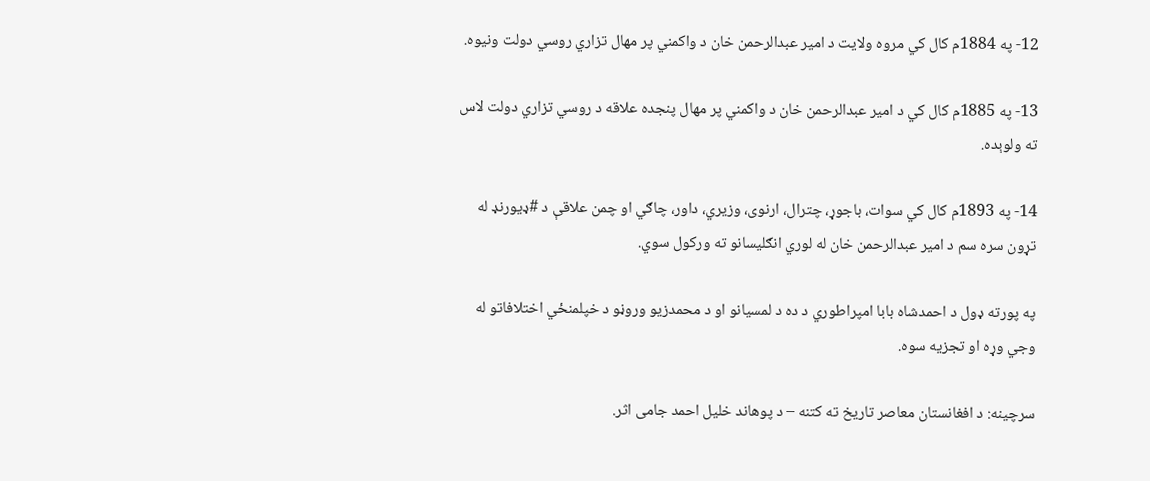12- په 1884م کال کي مروه ولایت د امیر عبدالرحمن خان د واکمني پر مهال تزاري روسي دولت ونیوه.

13- په 1885م کال کي د امیر عبدالرحمن خان د واکمني پر مهال پنجده علاقه د روسي تزاري دولت لاس ته ولوېده.

14- په 1893م کال کي سوات، باجوړ، چترال، ارنوی، وزیري، داور، چاګي او چمن علاقې د #ډیورنډ له تړون سره سم د امیر عبدالرحمن خان له لوري انګلیسانو ته ورکول سوي.

په پورته ډول د احمدشاه بابا امپراطوري د ده د لمسیانو او د محمدزيو وروڼو د خپلمنځي اختلافاتو له وجي وړه او تجزیه سوه.

سرچینه: د افغانستان معاصر تاریخ ته کتنه – د پوهاند خلیل احمد جامی اثر.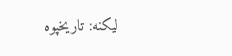لیکنه: تاریخپوه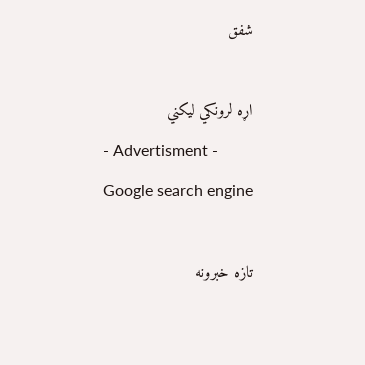شفق

اړه لرونکي ليکني
- Advertisment -
Google search engine

تازه خبرونه